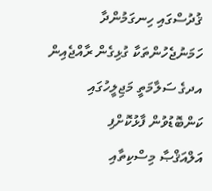ޤުދުސްގައި ހިނގަމުންދާ ހަމަނުޖެހުންތަކާ ގުޅިގެން ރާއްޖެއިން އދގެ ސަލާމަތީ މަޖިލީހުގައި ކަންބޮޑުވުން ފާޅުކޮށްފި
އަލްއަޤްޞާ މިސްކިތާއި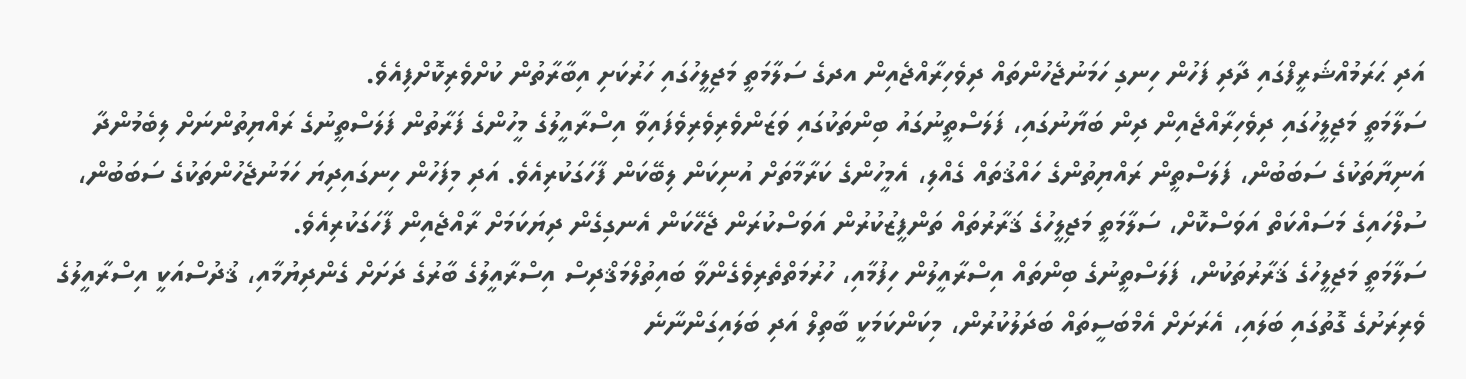އަދި ޙަރަމުއްޝަރީފްގައި ދާދި ފަހުން ހިނގި ހަމަނުޖެހުންތައް ދިވެހިރާއްޖެއިން އދގެ ސަލާމަތީ މަޖިލީހުގައި ހަރުކަށި އިބާރާތުން ކުށްވެރިކޮށްފިއެވެ.
ސަލާމަތީ މަޖިލީހުގައި ދިވެހިރާއްޖެއިން ދިން ބަޔާނުގައި، ފަލަސްތީނުގައު ބިންތަކުގައި ވަޒަންވެރިވެރިވެފައިވާ އިސްރާއީލުގެ މީހުންގެ ފަރާތުން ފަލަސްތީނުގެ ރައްޔިތުންނަށް ލިބެމުންދާ އަނިޔާތަކުގެ ސަބަބުން، ފަލަސްތީން ރައްޔިތުންގެ ހައްޤުތައް ގެއްލި، އެމީހުންގެ ކަރާމާތަށް އުނިކަން ލިބޭކަން ފާހަގަކުރިއެވެ. އަދި މިފަހުން ހިނގައިދިޔަ ހަމަނުޖެހުންތަކުގެ ސަބަބުން، ސުލްހައިގެ މަސައްކަތް އަވަސްކޮށް، ސަލާމަތީ މަޖިލީހުގެ ޤަރާރުތައް ތަންފީޒުކުރުން އަވަސްކުރަން ޖެހޭކަން އެނގިގެން ދިޔަކަމަށް ރާއްޖެއިން ފާހަގަކުރިއެވެ.
ސަލާމަތީ މަޖިލީހުގެ ޤަރާރުތަކުން، ފަލަސްތީނުގެ ބިންތައް އިސްރާއީލުން ހިފުމާއި، ހުރުމަތްތެރިވެގެންވާ ބައިތުލްމަޤްދިސް އިސްރާއީލުގެ ބާރުގެ ދަށަށް ގެންދިޔުމާއި، ޤުދުސްއަކީ އިސްރާއީލުގެ ވެރިރަށުގެ ގޮތުގައި ބަލައި، އެރަށަށް އެމްބަސީތައް ބަދަލުކުރުން، މިކަންކަމަކީ ބާތިލް އަދި ބަލައިގަންނާނެ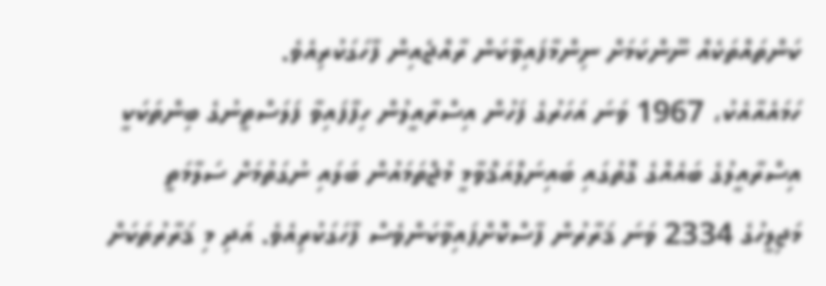ކަންތައްތަކެއް ނޫންކަމަށް ނިންމާފައިވާކަން ރާއްޖެއިން ފާހަގަކުރިއެވެ.
ހަމައެއާއެކު، 1967 ވަނަ އަހަރުގެ ފަހުން އިސްރާއީލުން ހިފާފައިވާ ފަލަސްތީނުގެ ބިންތަކަކީ އިސްރާއީލުގެ ބައެއްގެ ގޮތުގައި ބައިނަލްއަޤްވާމީ މުޖްތަމައުން ބަލައި ނުގަތުމަށް ސަލާމަތީ މަޖިލީހުގެ 2334 ވަނަ ޤަރާރުން ފާސްކޮށްފައިވާކަންވެސް ފާހަގަކުރިއެވެ. އަދި މި ޤަރާރުތަކަށް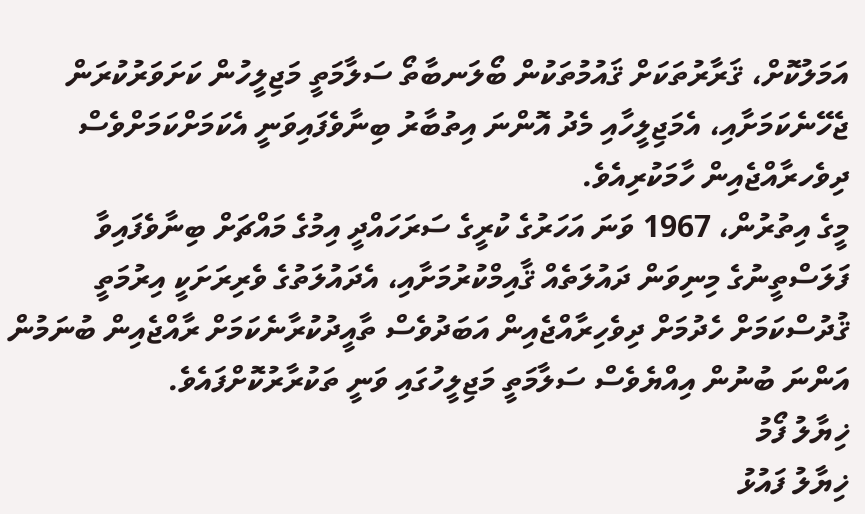އަމަލުކޮށް، ޤަރާރުތަކަށް ޤައުމުތަކުން ބޯލަނބާތޯ ސަލާމަތީ މަޖިލީހުން ކަށަވަރުކުރަން ޖެހޭނެކަމަށާއި، އެމަޖިލީހާއި މެދު އޮންނަ އިތުބާރު ބިނާވެފައިވަނީ އެކަމަށްކަމަށްވެސް ދިވެހރާއްޖެއިން ހާމަކުރިއެވެ.
މީގެ އިތުރުން، 1967 ވަނަ އަހަރުގެ ކުރީގެ ސަރަހައްދީ އިމުގެ މައްޗަށް ބިނާވެފައިވާ ފަލަސްތީނުގެ މިނިވަން ދައުލަތެއް ޤާއިމްކުރުމަށާއި، އެދައުލަތުގެ ވެރިރަށަކީ އިރުމަތީ ޤުދުސްކަމަށް ހެދުމަށް ދިވެހިރާއްޖެއިން އަބަދުވެސް ތާއީދުކުރާނެކަމަށް ރާއްޖެއިން ބުނަމުން އަންނަ ބުނުން އިއްޔެވެސް ސަލާމަތީ މަޖިލީހުގައި ވަނީ ތަކުރާރުކޮށްފައެވެ.
ޚިޔާލު ފޯމު
ޚިޔާލު ފައުޅު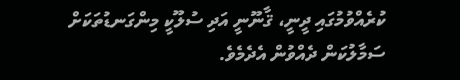ކުރެއްވުމުގައި ދީނީ، ޤާނޫނީ އަދި ސުލޫކީ މިންގަނޑުތަކަށް ސަމާލުކަން ދެއްވުން އެދެމެވެ.